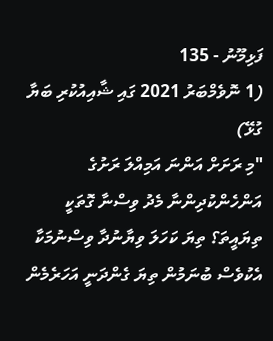ފަޅިމޫނު - 135
(1 ނޮވެމްބަރު 2021 ގައި ޝާއިއުކުރި ބަޔާ ގުޅޭ)
"މި ރަށަށް އަންނަ އަމިއްލަ ރަށުގެ އަންހެންކުދިންނާ މެދު ވިސްނާ ގޮތަކީ ތިޔައީތަ؟ ތިޔަ ކަހަލަ ވިޔާނުދާ ވިސްނުމަކާ އެކުވެސް ބުނަމުން ތިޔަ ގެންދަނީ އަހަރެމެން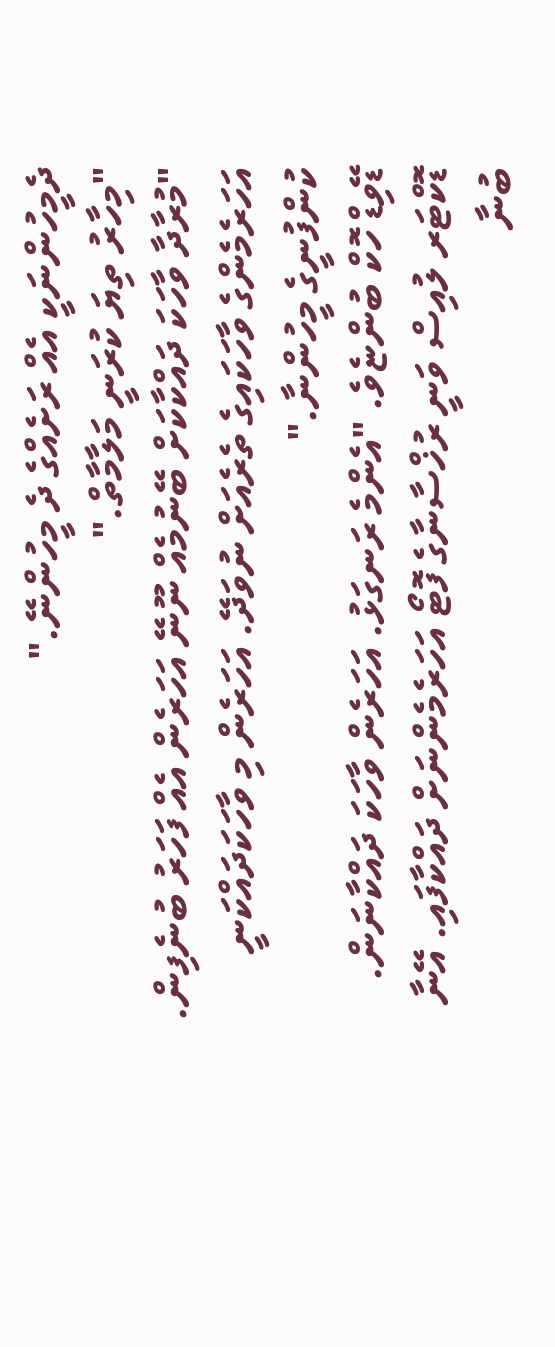ދެމީހުންނަކީ އެއް ރަށެއްގެ ދެ މީހުންނޭ."
"މިހާރު ތިޔަ ކުރަނީ މަލާމާތް."
"މުރާދާ ވާހަކަ ދައްކާކަށް ބޭނުމެއް ނޫނޭ އަހަރެން އެއް ފަހަރު ބުނެފިން. އަހަރެމެންގެ ވާހަކައިގެ ތެރެއަށް ނުވަދޭ. އަހަރެން މި ވާހަކަދައްކަނީ ކުންފުނީގެ މީހުންނާ."
ޑޭވިޑް ހޮކް ބުންޏެވެ. "އެންމެ ރަނގަޅު. އަހަރެން ވާހަކަ ދައްކާނަން. ޑޮކްޓަރ ލުއިސް ވަނީ ރުޚްސާނާގެ ފޮޓޯ އަހަރެމެންނަށް ދައްކާފައި. އޭނާ ބުނާ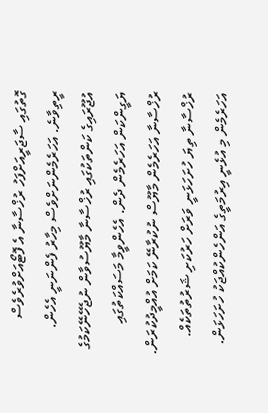ގޮތުގައި ސާޖަރީއަށްފަހު ރުޚްސާނާ އެ ފޮޓޯއަށްވުރެވެސް ރީތިވާނެ. އަހަރެމެންނަށްވެސް މިހާރު ފެންނަނީ އެހެން. އުޖޫރައިގެ ކަންތަކުގައި ރުޚްސާނާ މާޔޫސުވާން ނުޖެހޭނޭކަމުގެ ޔަގީންކަން އަހަރެމެން ދެން. އެހެންވީމާ މަސައްކަތުގައި ރުޚްސާނާ އަހަރެމެން މާޔޫސް ނުކުރާނޭ ކަމަށް އުއްމީދުކުރަން. ރުޚްސާނާ ތިޔަ ހުށަހަޅަނީ ވަރަށް ހަރުކަށި ޝަރުތުތަކެއް. އަހަރެމެން މި އުޅެނީ އިރުމަތީގެ އަންހެންކުއްޖަކު ހުށަހަޅަން.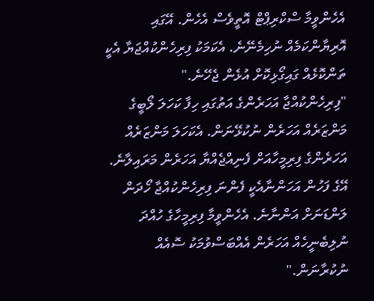އެހެންވީމާ ސްކްރިޕްޓް އޮތީވެސް އެހެން. އޭގައި އޮރިޔާންކަމެއް ނުހިމެނޭނެ. އެކަމަކު ފިރިހެންކުއްޖަޔާ އެކީ ތަންކޮޅެއް ގައިގޯޅިކޮށް އުޅެން ޖެހޭނެ."
"ފިރިހެންކުއްޖާ އަހަރެންގެ އަތުގައި ހިފާ ކަހަލަ ލޯބީގެ މަންޒަރެއް އަހަރެން ނުކުޅޭނަން. އެކަހަލަ މަންޒަރެއް އަހަރެންގެ ފިރިމީހާއަށް ފެނިއްޖެއްޔާ އަހަރެން މަރައިލާނެ. އޭގެ ފަހުން އަހަންނާއެކީ ފެންނަ ފިރިހެންކުއްޖާ ހޯދަން ލަންޑަނަށް އަންނާނެ. އެހެންވީމާ ފިރިމީހާގެ ހުއްދަ ނުލިބެނީހެއް އަހަރެން އެއްބަސްވުމަކު ސޮއެއް ނުކުރާނަން."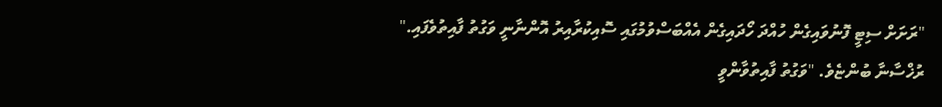"ރަށަށް ސިޓީ ފޮނުވައިގެން ހުއްދަ ހޯދައިގެން އެއްބަސްވުމުގައި ސޮއިކުރާއިރު އޮންނާނީ ވަގުތު ފާއިތުވެފައި."
ރުޚްސާނާ ބުންޏެވެ. "ވަގުތު ފާއިތުވާންވީ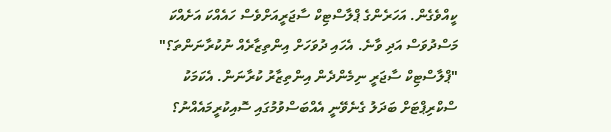ކީއްވެގެން. އަހަރެންގެ ޕްލާސްޓިކް ސާޖަރީއަށްވެސް ހައެއްކަ އަށެއްކަ މަސްދުވަސް އަދި ވާނެ. އެހައި ދުވަހަށް އިންތިޒާރެއް ނުކުރާނަންތަ؟"
"ޕްލާސްޓިކް ސާޖަރީ ނިމެންދެން އިންތިޒާރު ކުރާނަން. އެކަމަކު ސްކްރިޕްޓަށް ބަދަލު ގެނެވޭނީ އެއްބަސްވުމުގައި ސޮއިކުރީމައެއްނު؟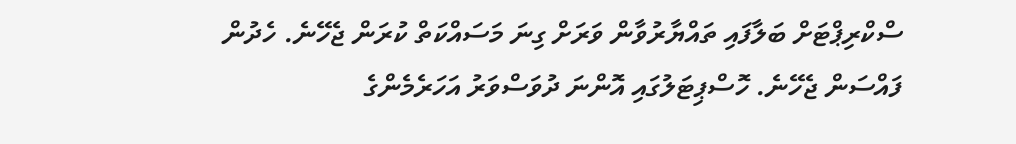ސްކްރިޕްޓަށް ބަލާފައި ތައްޔާރުވާން ވަރަށް ގިނަ މަސައްކަތް ކުރަން ޖެހޭނެ. ހެދުން ފައްސަން ޖެހޭނެ. ހޮސްޕިޓަލުގައި އޮންނަ ދުވަސްވަރު އަހަރެމެންގެ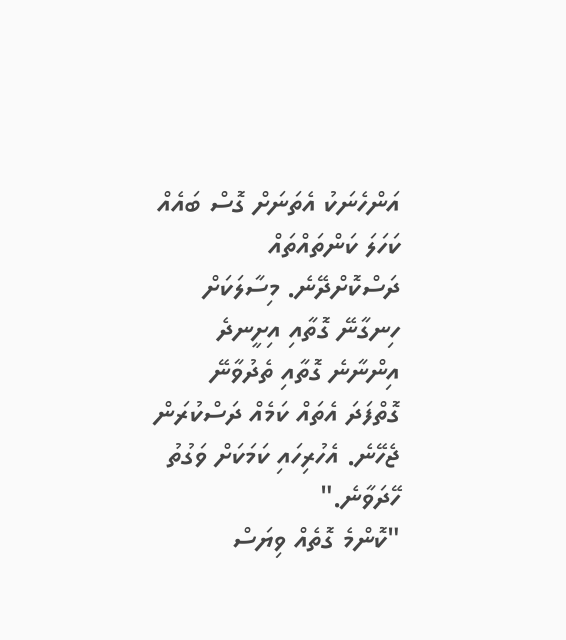އަންހެނަކު އެތަނަށް ގޮސް ބައެއް ކަހަލަ ކަންތައްތައް ދަސްކޮށްދޭނެ. މިސާލަކަށް ހިނގާނޭ ގޮތާއި އިށީނދެ އިންނާނެ ގޮތާއި ތެދުވާނޭ ގޮތްފަދަ އެތައް ކަމެއް ދަސްކުރަން ޖެހޭނެ. އެހުރިހައި ކަމަކަށް ވަގުތު ހޭދަވާނެ."
"ކޮންމެ ގޮތެއް ވިޔަސް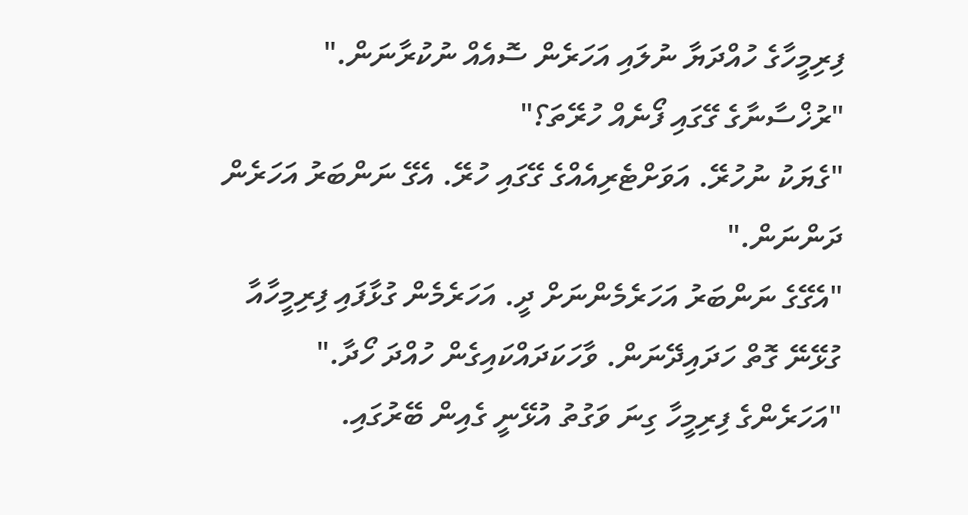ފިރިމީހާގެ ހުއްދަޔާ ނުލައި އަހަރެން ސޮއެއް ނުކުރާނަން."
"ރުޚްސާނާގެ ގޭގައި ފޯނެއް ހުރޭތަ؟"
"ގެޔަކު ނުހުރޭ. އަވަށްޓެރިއެއްގެ ގޭގައި ހުރޭ. އެގޭ ނަންބަރު އަހަރެން ދަންނަން."
"އެގޭގެ ނަންބަރު އަހަރެމެންނަށް ދީ. އަހަރެމެން ގުޅާފައި ފިރިމީހާއާ ގުޅޭނޭ ގޮތް ހަދައިދޭނަން. ވާހަކަދައްކައިގެން ހުއްދަ ހޯދާ."
"އަހަރެންގެ ފިރިމީހާ ގިނަ ވަގުތު އުޅޭނީ ގެއިން ބޭރުގައި.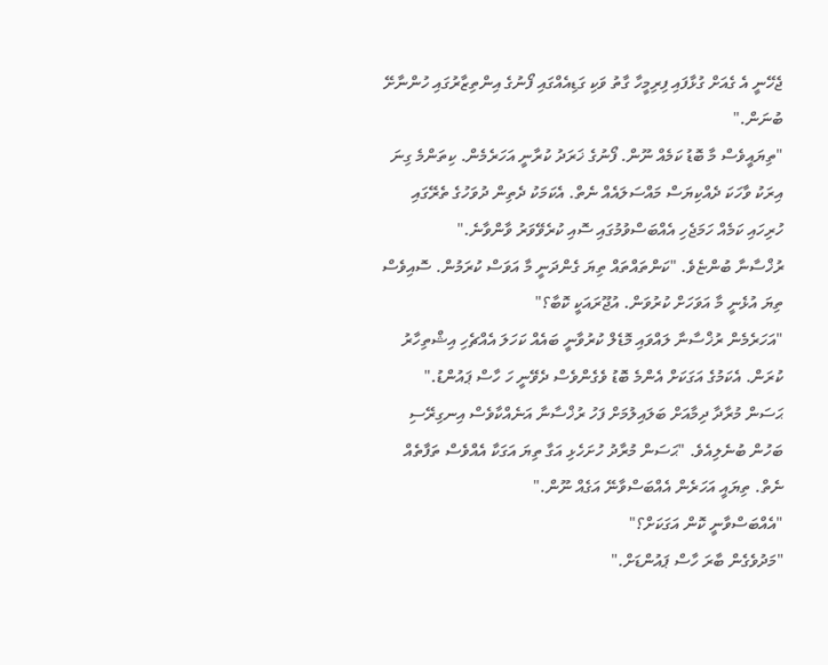ޖެހޭނީ އެ ގެއަށް ގުޅާފައި ފިރިމީހާ ގާތު ވަކި ގަޑިއެއްގައި ފޯނުގެ އިންތިޒާރުގައި ހުންނާށޭ ބުނަން."
"ތިޔައީވެސް މާ ބޮޑު ކަމެއް ނޫން. ފޯނުގެ ޚަރަދު ކުރާނީ އަހަރެމެން. ކިތަންމެ ގިނަ އިރަކު ވާހަކަ ދެއްކިޔަސް މައްސަލައެއް ނެތް. އެކަމަކު ދެތިން ދުވަހުގެ ތެރޭގައި ހުރިހައި ކަމެއް ހަމަޖެހި އެއްބަސްވުމުގައި ސޮއި ކުރެވޭވަރު ވާންވާނެ."
ރުޚްސާނާ ބުންޏެވެ. "ކަންތައްތައް ތިޔަ ގެންދަނީ މާ އަވަސް ކުރަމުން. ސޮއިވެސް ތިޔަ އުޅެނީ މާ އަވަހަށް ކުރުވަން. އުޖޫރައަކީ ކޮބާ؟"
"އަހަރެމެން ރުޚްސާނާ ލައްވައި މޮޑެލް ކުރުވާނީ ބައެއް ކަހަލަ އެއްޗެހި އިޝްތިހާރު ކުރަން. އެކަމުގެ އަގަކަށް އެންމެ ބޮޑު ވެގެންވެސް ދެވޭނީ ހަ ހާސް ޕައުންޑު."
ޙަސަން މުރާދާ ދިމާއަށް ބަލައިލުމަށް ފަހު ރުޚްސާނާ އަނެއްކާވެސް އިނގިރޭސި ބަހުން ބުނެލިއެވެ. "ޙަސަން މުރާދު ހުށަހެޅި އަގާ ތިޔަ އަގަކާ އެއްވެސް ތަފާތެއް ނެތް. ތިޔައީ އަހަރެން އެއްބަސްވާނޭ އަގެއް ނޫން."
"އެއްބަސްވާނީ ކޮން އަގަކަށް؟"
"މަދުވެގެން ބާރަ ހާސް ޕައުންޑަށް."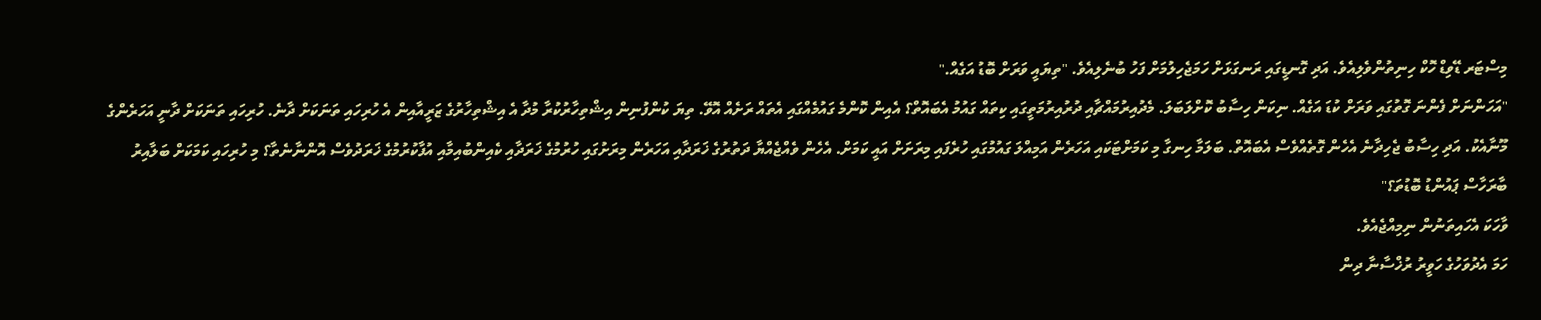މިސްޓަރ ޑޭވިޑް ހޮކް ހިނިތުންވެލިއެވެ. އަދި ގޮނޑީގައި ރަނގަޅަށް ހަމަޖެހިލުމަށް ފަހު ބުނެލިއެވެ. "ތިޔައީ ވަރަށް ބޮޑު އަގެއް."
"އަހަންނަށް ފެންނަ ގޮތުގައި ވަރަށް ކުޑަ އަގެއް. ނިކަން ހިސާބު ކޮށްލަބަލަ. މެދުއިރުމައްޗާއި ދުރުއިރުމަތީގައި ކިތައް ގައުމު އެބައޮތް؟ އެއިން ކޮންމެ ގައުމެއްގައި އެތައް ރަށެއް އޮވޭ. ތިޔަ ކުންފުނިން އިޝްތިހާރުކުރާ މުދާ އެ އިޝްތިހާރުގެ ޒަރީއާއިން އެ ހުރިހައި ތަނަކަށް ދާނެ. ހުރިހައި ތަނަކަށް ދާނީ އަހަރެންގެ މޫނާއެކު. އަދި ހިސާބު ޖެހިދާނެ އެހެން ގޮތެއްވެސް އެބައޮތް. ބަލަމާ ހިނގާ މި ކަމަށްޓަކައި އަހަރެން އަމިއްލަ ގައުމުގައި ހުރެފައި މިރަށަށް އައީ ކަމަށް. އެހެން ވެއްޖެއްޔާ ދަތުރުގެ ޚަރަދާއި އަހަރެން މިރަށުގައި ހުރުމުގެ ޚަރަދާއި ކެއިންބުއިމާއި އުފާކުރުމުގެ ޚަރަދުވެސް އޮންނާނެތާ؟ މި ހުރިހައި ކަމަކަށް ބަލާއިރު ބާރަހާސް ޕައުންޑު ބޮޑުތަ؟"
ވާހަކަ އެހައިތަނުން ނިމިއްޖެއެވެ.
ހަމަ އެދުވަހުގެ ހަވީރު ރުޚްސާނާ ދިން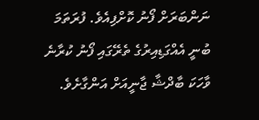ނަންބަރަށް ފޯނު ކޮށްފިއެވެ. ފުރަތަމަ ބުނީ އެއްގަޑިއިރުގެ ތެރޭގައި ފޯނު ކުރާނެ ވާހަކަ ބާދްޝާ ޖާނީއަށް އަންގާށެވެ.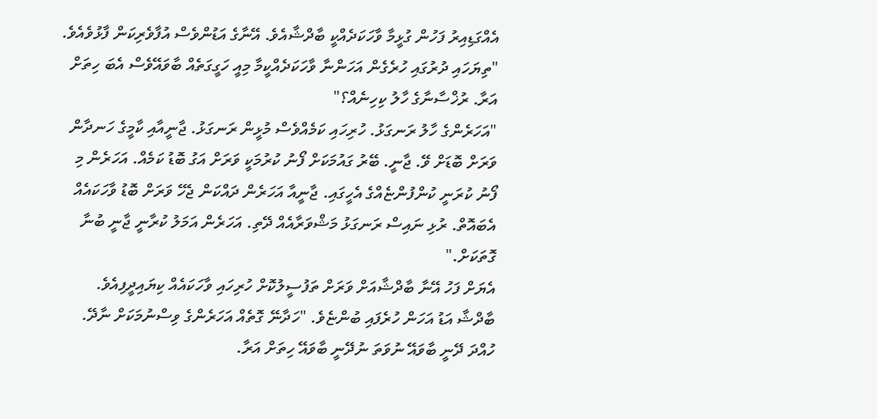އެއްގަޑިއިރު ފަހުން ގުޅީމާ ވާހަކަދެއްކީ ބާދްޝާއެވެ. އޭނާގެ އަޑުންވެސް އުފާވެރިކަން ފާޅުވެއެވެ. "ތިޔަހައި ދުރުގައި ހުރެގެން އަހަންނާ ވާހަކަދެއްކީމާ މިއީ ހަގީގަތެއް ބާވައޭވެސް އެބަ ހިތަށް އަރާ. ރުޚްސާނާގެ ހާލު ކިހިނެއް؟"
"އަހަރެންގެ ހާލު ރަނގަޅު. ހުރިހައި ކަމެއްވެސް މުޅީން ރަނގަޅު. ޖާނީއާއި ކާމީގެ ހަނދާން ވަރަށް ބޮޑަށް ވޭ. ޖާނީ. ބޭރު ގައުމަކަށް ފޯނު ކުރުމަކީ ވަރަށް އަގު ބޮޑު ކަމެއް. އަހަރެން މި ފޯނު ކުރަނީ ކުންފުންޏެއްގެ އެހީގައި. ޖާނީއާ އަހަރެން ދައްކަން ޖެހޭ ވަރަށް ބޮޑު ވާހަކައެއް އެބައޮތް. ރުޅި ނައިސް ރަނގަޅު މަޝްވަރާއެއް ދޭތި. އަހަރެން އަމަލު ކުރާނީ ޖާނީ ބުނާ ގޮތަކަށް."
އެޔަށް ފަހު އޭނާ ބާދްޝާއަށް ވަރަށް ތަފުސީލުކޮށް ހުރިހައި ވާހަކައެއް ކިޔައިދީފިއެވެ. ބާދްޝާ އަޑު އަހަން ހުރެފައި ބުންޏެވެ. "ހަދާނޭ ގޮތެއް އަހަރެންގެ ވިސްނުމަކަށް ނާދޭ. ހުއްދަ ދޭނީ ބާވައޭ ނުވަތަ ނުދޭނީ ބާވައޭ ހިތަށް އަރާ.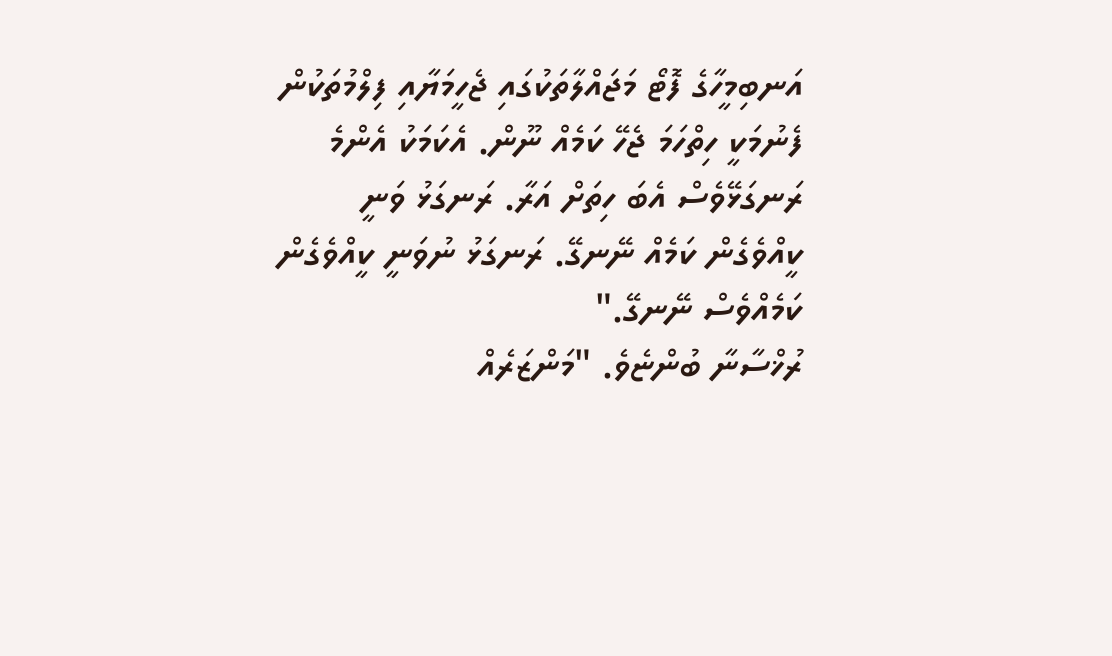އަނބިމީހާގެ ފޮޓޯ މަޖައްލާތަކުގައި ޖެހީމަޔާއި ފިލްމުތަކުން ފެނުމަކީ ހިތްހަމަ ޖެހޭ ކަމެއް ނޫން. އެކަމަކު އެންމެ ރަނގަޅޭވެސް އެބަ ހިތަށް އަރާ. ރަނގަޅު ވަނީ ކީއްވެގެން ކަމެއް ނޭނގޭ. ރަނގަޅު ނުވަނީ ކީއްވެގެން ކަމެއްވެސް ނޭނގޭ."
ރުޚްސާނާ ބުންޏެވެ. "މަންޒަރެއް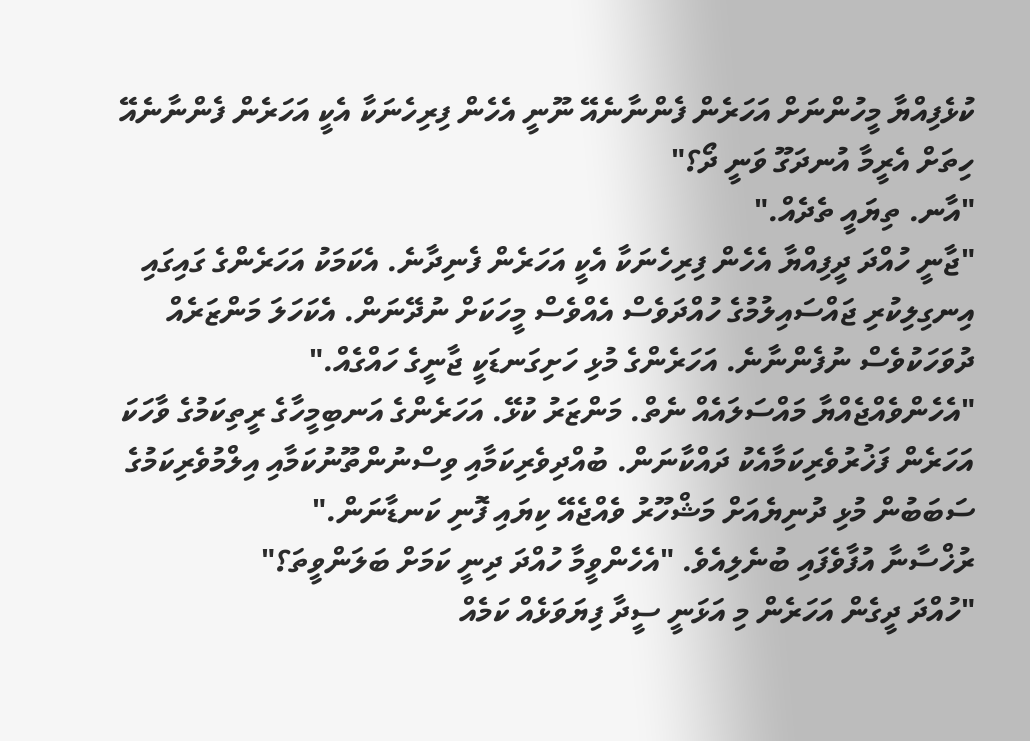ކުޅެފިއްޔާ މީހުންނަށް އަހަރެން ފެންނާނެއޭ ނޫނީ އެހެން ފިރިހެނަކާ އެކީ އަހަރެން ފެންނާނެއޭ ހިތަށް އެރީމާ އުނދަގޫ ވަނީ ދޯ؟"
"އާނ. ތިޔައީ ތެދެއް."
"ޖާނީ ހުއްދަ ދީފިއްޔާ އެހެން ފިރިހެނަކާ އެކީ އަހަރެން ފެނިދާނެ. އެކަމަކު އަހަރެންގެ ގައިގައި އިނގިލިކުރި ޖައްސައިލުމުގެ ހުއްދަވެސް އެއްވެސް މީހަކަށް ނުދޭނަން. އެކަހަލަ މަންޒަރެއް ދުވަހަކުވެސް ނުފެންނާނެ. އަހަރެންގެ މުޅި ހަށިގަނޑަކީ ޖާނީގެ ހައްގެއް."
"އެހެންވެއްޖެއްޔާ މައްސަލައެއް ނެތް. މަންޒަރު ކުޅޭ. އަހަރެންގެ އަނބިމީހާގެ ރީތިކަމުގެ ވާހަކަ އަހަރެން ފަޚުރުވެރިކަމާއެކު ދައްކާނަން. ބުއްދިވެރިކަމާއި ވިސްނުންތޫނުކަމާއި އިލްމުވެރިކަމުގެ ސަބަބުން މުޅި ދުނިޔެއަށް މަޝްހޫރު ވެއްޖެއޭ ކިޔައި ފޮނި ކަނޑާނަން."
ރުޚްސާނާ އުފާވެފައި ބުނެލިއެވެ. "އެހެންވީމާ ހުއްދަ ދިނީ ކަމަށް ބަލަންވީތަ؟"
"ހުއްދަ ދީގެން އަހަރެން މި އަޅަނީ ސީދާ ފިޔަވަޅެއް ކަމެއް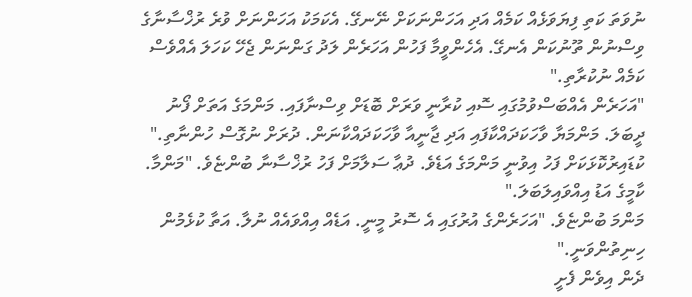ނުވަތަ ކަތި ފިޔަވަޅެއް ކަމެއް އަދި އަހަންނަކަށް ނޭނގޭ. އެކަމަކު އަހަންނަށް ވުރެ ރުޚްސާނާގެ ވިސްނުން ތޫނުކަން އެނގޭ. އެހެންވީމާ ފަހުން އަހަރެން ލަދު ގަންނަން ޖެހޭ ކަހަލަ އެއްވެސް ކަމެއް ނުކުރާތި."
"އަހަރެން އެއްބަސްވުމުގައި ސޮއި ކުރާނީ ވަރަށް ބޮޑަށް ވިސްނާފައި. މަންމަގެ އަތަށް ފޯނު ދީބަލަ. މަންމަޔާ ވާހަކަދައްކާފައި އަދި ޖާނީއާ ވާހަކަދައްކާނަން. ދުރަށް ނުގޮސް ހުންނާތި."
ކުޑައިރުކޮޅަކަށް ފަހު އިވުނީ މަންމަގެ އަޑެވެ. ދުޢާ ސަލާމަށް ފަހު ރުޚްސާނާ ބުންޏެވެ. "މަންމާ. ކާމީގެ އަޑު އިއްވައިލަބަލަ."
މަންމަ ބުންޏެވެ. "އަހަރެންގެ އުރުގައި އެ ސޮރު މީނީ. އަޑެއް އިއްވައެއް ނުލާ. އަތާ ކުޅެމުން ހިނިތުންވަނީ."
ދެން އިވެން ފެށީ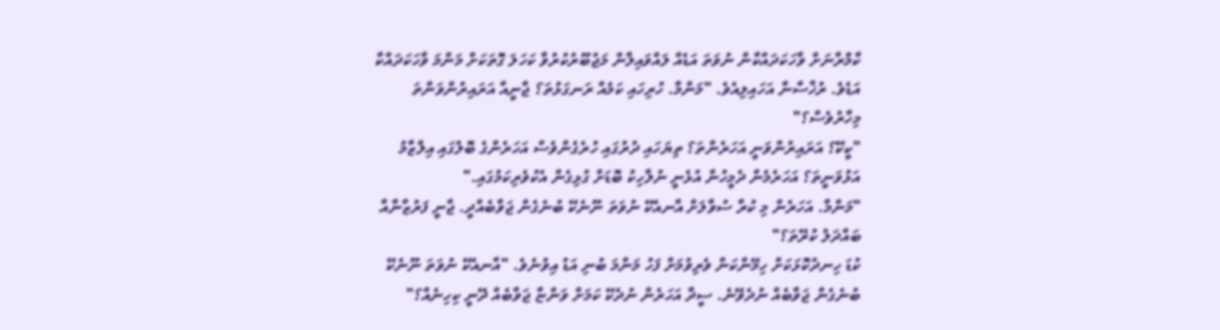ކާމްރާނަށް ވާހަކަދައްކާން ނުވަތަ އަޑެއް ލައްވައިލާން މަޖުބޫރުކުރުވާ ކަހަލަ ގޮތަކަށް މަންމަ ވާހަކަދައްކާ އަޑެވެ. ރުޚްސާނާ އަހައިލިއެވެ. "މަންމާ. ހުރިހައި ކަމެއް ރަނގަޅުތަ؟ ޖާނީއާ އަރައިރުންވަންތަ މިހާރުވެސް؟"
"ކީކޭ؟ އަރައިރުންވަނީ އަހަރެންތަ؟ ތިޔަހައި ދުރުގައި ހުރެގެންވެސް އަހަރެންގެ ބޮލުގައި އިލްޒާމު އަޅުވަނީތަ؟ އަހަރެމެން ދެމީހުން އުޅެނީ ނުލާހިކު ބޮޑަށް ގުޅިގެން އެކުވެރިކަމުގައި."
"މަންމާ. އަހަރެން މި ކުރާ ސުވާލަށް އާނއެކޭ ނުވަތަ ނޫނެކޭ ބުނެގެން ޖަވާބެއްދީ. ޖާނީ ފަރުޒާނާއާ ބައްދަލު ކުރޭތަ؟"
ކުޑަ ހިނދުކޮޅަކަށް ހިމޭންކަން ވެރިވުމަށް ފަހު މަންމަ ބުނި އަޑު އިވުނެވެ. "އާނއެކޭ ނުވަތަ ނޫނެކޭ ބުނެގެން ޖަވާބެއް ނުދެވޭނެ. ސީދާ އަހަރެން ނުދެކޭ ކަމަށް ވަންޏާ ޖަވާބެއް ދޭނީ ކިހިނެއް؟"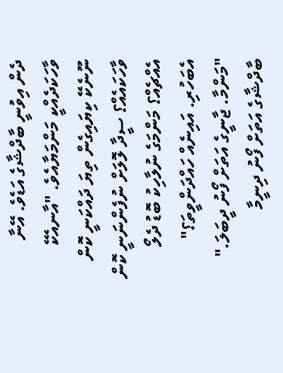ދެން އިވުނީ ބާދްޝާގެ އަޑެވެ. އޭނާ ވާހަކަދެއްކީ މަންމަޔާއެވެ. "އާނއެކޭ ނޫނެކޭ ކިޔައިގެން ތިޔަ ދައްކަނީ ކޮން ވާހަކައެއް؟ ސީދާ ލޮލަށް ނުފެންނަނީ ކޮން އެއްޗެއް؟ މަންމަގެ ނުލާހިކު ބޮޑު ދެލޯ އެބަހުރި. އައިނެއް ހައްދަންވީތަ؟"
"މަންމާ. ޖާނީގެ އަތަށް ފޯނު ދީބަލަ."
ބާދްޝާގެ އަތަށް ފޯނު ދިނީމާ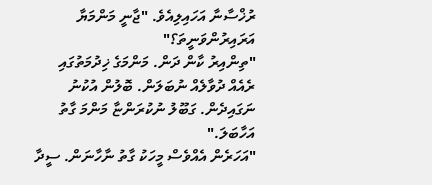ރުޚްސާނާ އަހައިލިއެވެ. "ޖާނީ މަންމަޔާ އަރައިރުންވަނީތަ؟"
"ތިންއިރު ކާން ދަން. މަންމަގެ ޚިދުމަތުގައި ރެއެއް ދުވާލެއް ނުބަލަން. ބޮލުން އުކުނު ނަގައިދެން. ގަބޫލު ނުކުރަންޏާ މަންމަ ގާތު އަހާބަލަ."
"އަހަރެން އެއްވެސް މީހަކު ގާތު ނާހާނަން. ސީދާ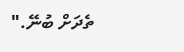ތެދަށް ބުނޭ."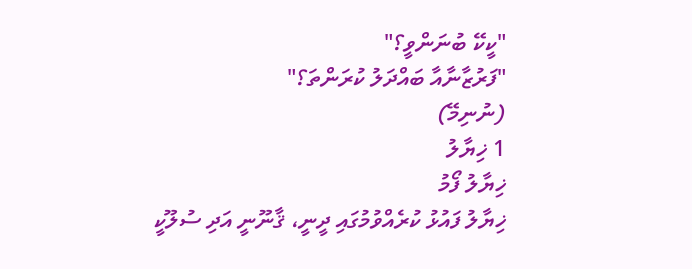"ކީކޭ ބުނަންވީ؟"
"ފަރުޒާނާއާ ބައްދަލު ކުރަންތަ؟"
(ނުނިމޭ)
1 ޚިޔާލު
ޚިޔާލު ފޯމު
ޚިޔާލު ފައުޅު ކުރެއްވުމުގައި ދީނީ، ޤާނޫނީ އަދި ސުލޫކީ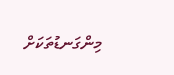މިންގަނޑުތަކަށް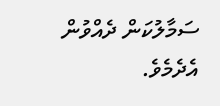ސަމާލުކަން ދެއްވުން އެދެމެވެ.